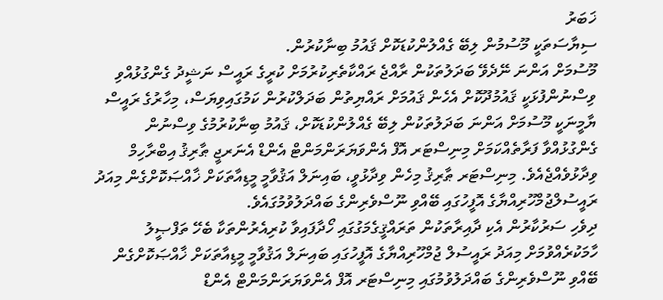ޚަބަރު
ސިޔާސަތަކީ މޫސުމުން ލިބޭ ގެއްލުންކުޑަކޮށް ޤައުމު ބިނާކުރުން.
މޫސުމަށް އަންނަ ނޭދެވޭ ބަދަލުތަކުން ރާއްޖެ ރައްކާތެރިކުރުމަށް ކުރީގެ ރައީސް ނަޝީދު ގެންގުޅުއްވި ވިސްނުންފުޅަކީ ޤައުމުދޫކޮށް އެހެން ޤައުމަށް ރައްޔިތުން ބަދަލްކުރުން ކަމުގައިވިޔަސް، މިހާރުގެ ރައީސް ޔާމީނަކީ މޫސުމަށް އަންނަ ބަދަލުތަކުން ލިބޭ ގެއްލުންކުޑަކޮށް، ޤައުމު ބިނާކުރުމުގެ ވިސްނުން ގެންގުޅުއްވާ ފަރާތެއްކަމަށް މިނިސްޓަރ އޮފް އެންވަޔަރަންމަންޓް އެންޑް އެނަރޖީ ޠާރިޤު އިބްރާހިމް ވިދާޅުވެއްޖެއެވެ. މިނިސްޓަރ ޠާރިޤު މިހެން ވިދާޅުވީ، ބައިނަލް އަޤުވާމީ މީޑިއާތަކަށް ޚާއްޞަކޮށްގެން މިއަދު ރައީސުލްޖުމްހޫރިއްޔާގެ އޮފީހުގައި ބޭއްވި ނޫސްވެރިންގެ ބައްދަލުވުމުގައެވެ.
ދިވެހި ސަރުކާރުން އެކި ދާއިރާތަކުން ތަރައްޤީގެމަގުގައި ހޯދާފައިވާ ކުރިއެރުންތަކާ ބެހޭ ތަފްޞީލު ހާމަކުރެއްވުމަށް މިއަދު ރައީސުލް ޖުމްހޫރިއްޔާގެ އޮފީހުގައި ބައިނަލް އަޤުވާމީ މީޑިއާތަކަށް ޚާއްޞަކޮށްގެން ބޭއްވި ނޫސްވެރިންގެ ބައްދަލުވުމުގައި މިނިސްޓަރ އޮފް އެންވަޔަރަންމަންޓް އެންޑް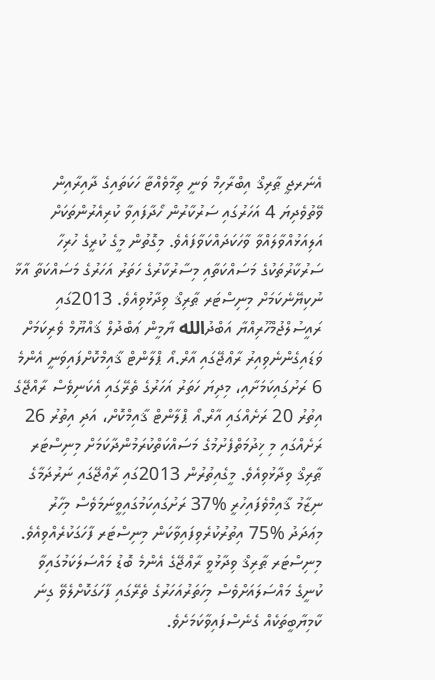އެނަރޖީ ޠާރިޤް އިބްރާހިމް ވަނީ ތިމާވެއްޓާ ހަކަތައިގެ ދާއިރާއިން ވޭތުވެދިޔަ 4 އަހަރުގައި ސަރުކާރުން ހޯދާފައިވާ ކުރިއެރުންތަކަށް އަލިއަޅުއްވާލައްވާ ވާހަކަދައްކަވާފައެވެ. މިގޮތުން މީގެ ކުރީގެ ހުރިހާ ސަރުކާރުތަކުގެ މަސައްކަތާއި މިސާރުކާރުގެ ހަތަރު އަހަރުގެ މަސައްކަތާ އާޅާ ނުކިޔޭނެކަމަށް މިނިސްޓަރ ޠާރިޤް ވިދާޅުވިއެވެ. 2013ގައި ރައީސުލްޖުމްހޫރިއްޔާ އަބްދުالله ޔާމީން ޢަބްދުލް ޤައްޔޫމް ވެރިކަމަށް ވަޑައިގެންނެވިއިރު ރާޢްޖޭގައި އާރް.އޯ ޕްލާންޓް ޤާއިމްކޮށްފައިވަނީ އެންމެ 6 ރަށުގައިކަމަށާއި، މިދިޔަ ހަތަރު އަހަރުގެ ތެރޭގައި އެކަނިވެސް ރާއްޖޭގެ އިތުރު 20 ރަށެއްގައި އާރް.އޯ ޕްލާންޓް ޤާއިމްކޮށް، އަދި އިތުރު 26 ރަށެއްގައި މި ޚިދުމަތްފެށުމުގެ މަސައްކަތްކުރަމުންދާކަމަށް މިނިސްޓަރ ޠާރިޤް ވިދާޅުވިއެވެ. މީގެއިތުރުން 2013ގައި ރާޢްޖޭގައި ނަރުދަމާގެ ނިޒާމު ޤާއިމްވެފައިހުރީ %37 ރަށުގައިކަމުގައިވީނަމަވެސް މިހާރު މިޢަދަދު %75 އިތުރުކުރެވިފައިވާކަން މިނިސްޓަރ ފާހަގަކުރެއްވިއެވެ.
މިނިސްޓަރ ޠާރިޤް ވިދާޅުވީ ރާޢްޖޭގެ އެންމެ ބޮޑު މައްސަލަކަމުގައިވާ ކުނީގެ މައްސަލައަށްވެސް މިހަތަރުއަހަރުގެ ތެރޭގައި ފާހަގަކޮށްލެވޭ ގިނަ ކާމިޔާބީތަކެއް ގެނެސްފައިވާކަމަށެވެ.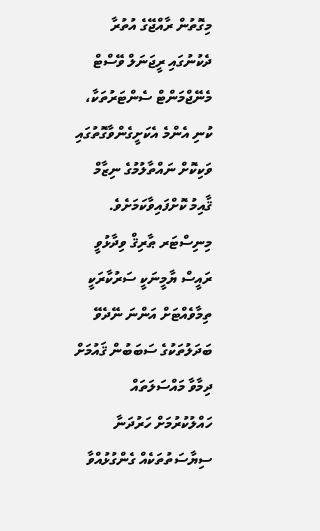މިގޮތުން ރާއްޖޭގެ އުތުރާ ދެކުނުގައި ރީޖަނަލް ވޭސްޓް މެނޭޖްމަންޓް ސެންޓަރުތަކާ، ކުނި އެންމެ އެކަށީގެންވާގޮތުގައި ވަކިކޮށް ނައްތާލުމުގެ ނިޒާމް ޤާއިމު ކޮށްފައިވާކަމަށެވެ. މިނިސްޓަރ ޠާރިޤް ވިދާޅުވީ ރައީސް ޔާމީނަކީ ސަރުކާރަކީ ތިމާވެއްޓަށް އަންނަ ނޭދެވޭ ބަދަލުތަކުގެ ސަބަބުން ޤައުމަށް ދިމާވާ މައްސަލަތައް ހައްލުކުރުމަށް ހަރުދަނާ ސިޔާސަތުތަކެއް ގެންގުޅުއްވާ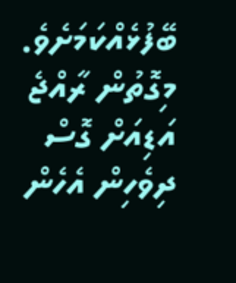ބޭފުޅެއްކަމަށެވެ. މިގޮތުން ރާއްޖެ އަޑިއަށް ގޮސް ދިވެހިން އެހެން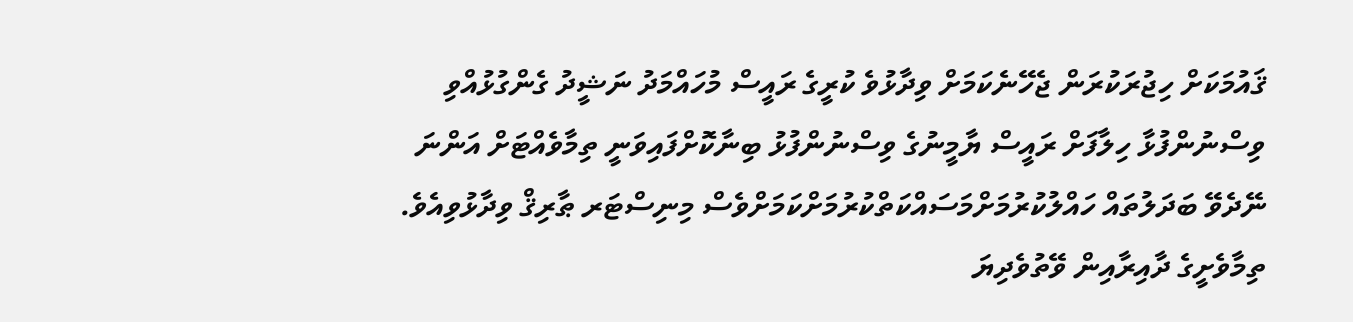ޤައުމަކަށް ހިޖުރަކުރަން ޖެހޭނެކަމަށް ވިދާޅުވެ ކުރީގެ ރައީސް މުހައްމަދު ނަޝީދު ގެންގުޅުއްވި ވިސްނުންފުޅާ ހިލާފަށް ރައީސް ޔާމީނުގެ ވިސްނުންފުޅު ބިނާކޮށްފައިވަނީ ތިމާވެއްޓަށް އަންނަ ނޭދެވޭ ބަދަލުތައް ހައްލުކުރުމަށްމަސައްކަތްކުރުމަށްކަމަށްވެސް މިނިސްޓަރ ޠާރިޤް ވިދާޅުވިއެވެ.
ތިމާވެށީގެ ދާއިރާއިން ވޭތުވެދިޔަ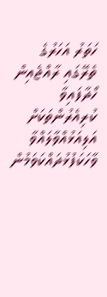ހަތަރު އަހަރުގެ ތެރޭގައި ރާއްޖެއިން ހޯދާފައިވާ ކުރިއެރުންތަކަށް އަލިއަޅުއްވާލައްވާ ވާހަކަފުޅުދައްކަވަމުން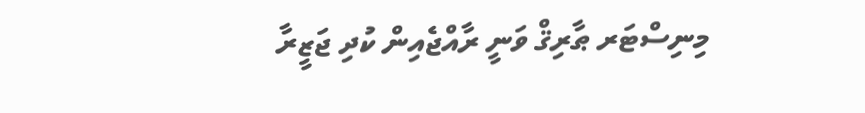މިނިސްޓަރ ޠާރިޤް ވަނީ ރާއްޖެއިން ކުދި ޖަޒީރާ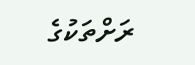ރަށްތަކުގެ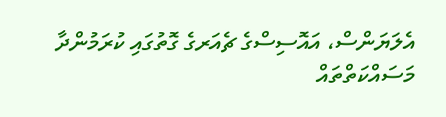އެލަޔަންސް، އައޮސިސްގެ ޗެއަރގެ ގޮތުގައި ކުރަމުންދާ މަސައްކަތްތައް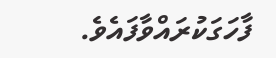ފާހަގަކުރައްވާފައެވެ.